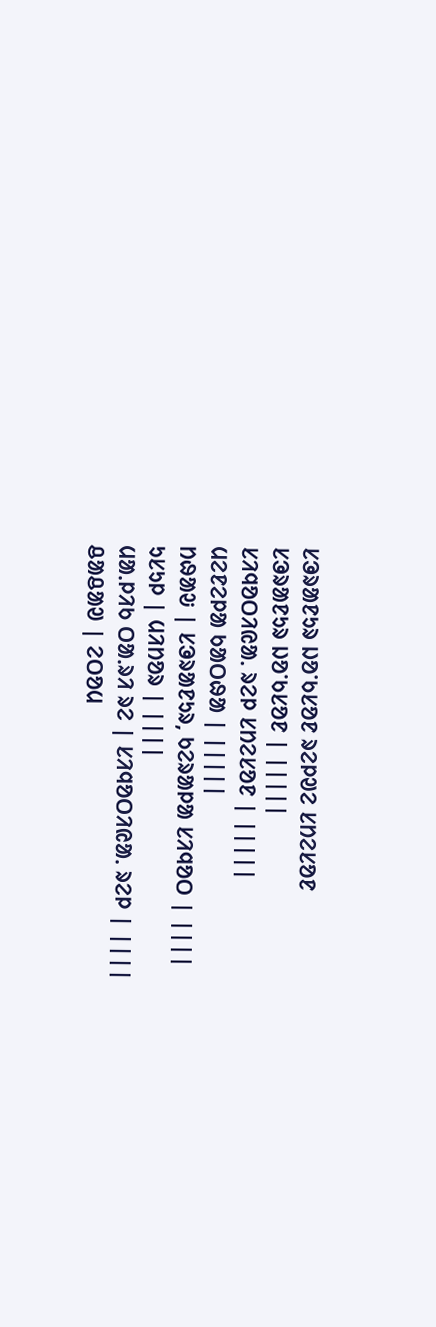ᱥᱳᱨᱟᱱᱩᱨ ᱡᱚᱸᱠᱥᱚᱱ ᱨᱮᱞᱣᱮ ᱥᱴᱮᱥᱚᱱ
ᱥᱳᱨᱟᱱᱩᱨ ᱡᱚᱸᱠᱥᱚᱱ | |||||
ᱥᱤᱧᱚᱛᱤᱭᱟᱹ ᱨᱮᱞ ᱥᱴᱮᱥᱚᱱ | |||||
ᱢᱮᱱᱮᱞᱟ ᱠᱟᱛᱷᱟ | |||||
ᱴᱷᱟᱶ | ᱥᱳᱨᱟᱱᱩᱨ, ᱠᱮᱨᱟᱞᱟ ᱥᱤᱧᱚᱛ | ||||
ᱩᱥᱩᱞ | ᱢᱤᱴᱚᱨ | ||||
ᱢᱟᱹᱞᱤᱠ ᱛᱟᱹᱨᱤ ᱨᱮ | ᱥᱤᱧᱚᱛᱤᱭᱟᱹ ᱨᱮᱞ | ||||
ᱪᱟᱪᱟᱣ | ᱮᱛᱚᱢ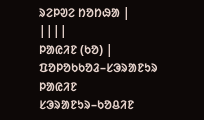ᱨᱮᱞᱣᱮ ᱴᱚᱴᱷᱟ | ||||
ᱞᱟᱭᱤᱱ (ᱠᱚ) | ᱯᱚᱞᱚᱠᱠᱚᱲ–ᱥᱳᱨᱟᱱᱩᱨ ᱞᱟᱭᱤᱱ ᱥᱳᱨᱟᱱᱩᱨ–ᱠᱚᱪᱤᱱ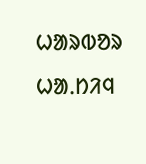ᱦᱟᱨᱵᱚᱨ ᱦᱟᱹᱴᱤᱧ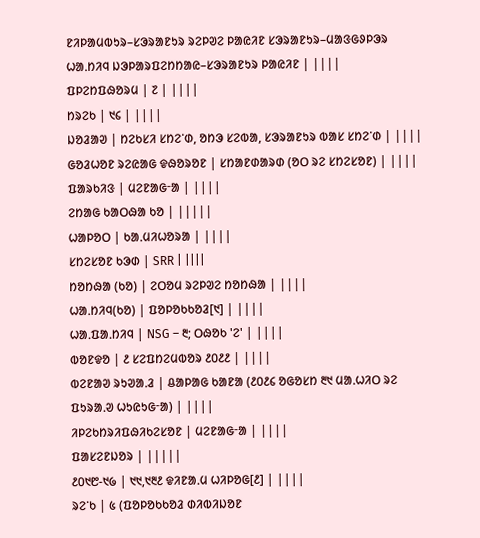ᱱᱤᱞᱟᱢᱵᱩᱨ–ᱥᱳᱨᱟᱱᱩᱨ ᱨᱮᱞᱣᱮ ᱞᱟᱭᱤᱱ ᱥᱳᱨᱟᱱᱩᱨ–ᱢᱟᱝᱜᱽᱞᱳᱨ ᱦᱟᱹᱴᱤᱧ ᱡᱳᱞᱟᱨᱯᱮᱴᱴᱟᱭ–ᱥᱳᱨᱟᱱᱩᱨ ᱞᱟᱭᱤᱱ | ||||
ᱯᱞᱮᱴᱯᱷᱚᱨᱢ | ᱗ | ||||
ᱴᱨᱮᱠ | ᱑᱔ | ||||
ᱡᱚᱲᱟᱣ | ᱴᱮᱠᱥᱤ ᱥᱴᱮᱸᱰ, ᱚᱴᱳ ᱥᱮᱵᱟ, ᱥᱳᱨᱟᱱᱩᱨ ᱵᱟᱥ ᱥᱴᱮᱸᱰ | ||||
ᱜᱚᱲᱦᱚᱱ ᱨᱮᱭᱟᱜ ᱫᱷᱚᱨᱚᱱ | ᱥᱴᱟᱱᱰᱟᱨᱰ (ᱚᱛ ᱨᱮ ᱥᱴᱮᱥᱚᱱ) | ||||
ᱯᱟᱨᱠᱤᱝ | ᱢᱮᱱᱟᱜᱼᱟ | ||||
ᱮᱴᱟᱜ ᱠᱟᱛᱷᱟ ᱠᱚ | |||||
ᱦᱟᱞᱚᱛ | ᱠᱟᱹᱢᱤᱦᱚᱨᱟ | ||||
ᱥᱴᱮᱥᱚᱱ ᱠᱳᱰ | SRR | ||||
ᱴᱚᱴᱷᱟ (ᱠᱚ) | ᱮᱛᱚᱢ ᱨᱮᱞᱣᱮ ᱴᱚᱴᱷᱟ | ||||
ᱦᱟᱹᱴᱤᱧ(ᱠᱚ) | ᱯᱚᱞᱚᱠᱠᱚᱲ[᱑] | ||||
ᱦᱟᱹᱯᱟᱹᱴᱤᱧ | NSG – ᱓; ᱛᱷᱚᱠ 'ᱮ' | ||||
ᱵᱚᱱᱫᱚ | ᱒ ᱥᱮᱯᱴᱮᱢᱵᱚᱨ ᱒᱐᱒᱒ | ||||
ᱵᱮᱱᱟᱣ ᱨᱩᱣᱟᱹᱲ | ᱪᱟᱞᱟᱜ ᱠᱟᱱᱟ (᱒᱐᱒᱔ ᱚᱜᱚᱥᱴ ᱓᱑ ᱢᱟᱹᱦᱤᱛ ᱨᱮ ᱯᱩᱨᱟᱹᱣ ᱦᱩᱭᱩᱜᱼᱟ) | ||||
ᱤᱞᱮᱠᱴᱨᱤᱯᱷᱤᱠᱮᱥᱚᱱ | ᱢᱮᱱᱟᱜᱼᱟ | ||||
ᱯᱟᱥᱮᱱᱡᱚᱨ | |||||
᱒᱐᱑᱘-᱑᱙ | ᱑᱑,᱑᱓᱒ ᱫᱤᱱᱟᱹᱢ ᱦᱤᱞᱚᱜ[᱒] | ||||
ᱨᱮᱸᱠ | ᱕ (ᱯᱚᱞᱚᱠᱠᱚᱲ ᱰᱤᱵᱤᱡᱚᱱ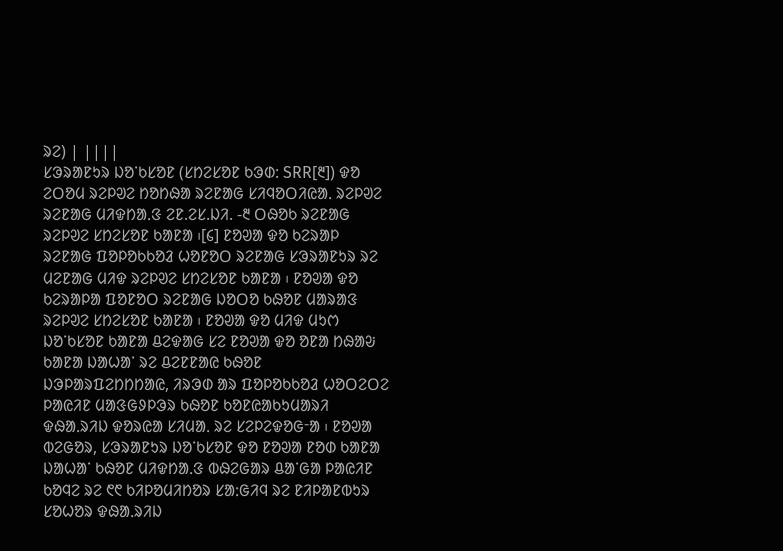ᱨᱮ) | ||||
ᱥᱳᱨᱟᱱᱩᱨ ᱡᱚᱸᱠᱥᱚᱱ (ᱥᱴᱮᱥᱚᱱ ᱠᱳᱰ: SRR[᱓]) ᱫᱚ ᱮᱛᱚᱢ ᱨᱮᱞᱣᱮ ᱴᱚᱴᱷᱟ ᱨᱮᱱᱟᱜ ᱥᱤᱧᱚᱛᱤᱭᱟᱹ ᱨᱮᱞᱣᱮ ᱨᱮᱱᱟᱜ ᱢᱤᱫᱴᱟᱹᱝ ᱮᱱ.ᱮᱥ.ᱡᱤ. -᱓ ᱛᱷᱚᱠ ᱨᱮᱱᱟᱜ ᱨᱮᱞᱣᱮ ᱥᱴᱮᱥᱚᱱ ᱠᱟᱱᱟ ᱾[᱔] ᱱᱚᱣᱟ ᱫᱚ ᱠᱮᱨᱟᱞ ᱨᱮᱱᱟᱜ ᱯᱚᱞᱚᱠᱠᱚᱲ ᱦᱚᱱᱚᱛ ᱨᱮᱱᱟᱜ ᱥᱳᱨᱟᱱᱩᱨ ᱨᱮ ᱢᱮᱱᱟᱜ ᱢᱤᱫ ᱨᱮᱞᱣᱮ ᱥᱴᱮᱥᱚᱱ ᱠᱟᱱᱟ ᱾ ᱱᱚᱣᱟ ᱫᱚ ᱠᱮᱨᱟᱞᱟ ᱯᱚᱱᱚᱛ ᱨᱮᱱᱟᱜ ᱡᱚᱛᱚ ᱠᱷᱚᱱ ᱢᱟᱨᱟᱝ ᱨᱮᱞᱣᱮ ᱥᱴᱮᱥᱚᱱ ᱠᱟᱱᱟ ᱾ ᱱᱚᱣᱟ ᱫᱚ ᱢᱤᱫ ᱢᱩᱬ ᱡᱚᱸᱠᱥᱚᱱ ᱠᱟᱱᱟ ᱪᱮᱫᱟᱜ ᱥᱮ ᱱᱚᱣᱟ ᱫᱚ ᱚᱱᱟ ᱴᱷᱟᱶ ᱠᱟᱱᱟ ᱡᱟᱦᱟᱸ ᱨᱮ ᱪᱮᱱᱱᱟᱭ ᱠᱷᱚᱱ ᱡᱳᱞᱟᱨᱯᱮᱴᱴᱴᱟᱭ, ᱤᱨᱳᱰ ᱟᱨ ᱯᱚᱞᱚᱠᱠᱚᱲ ᱦᱚᱛᱮᱛᱮ ᱞᱟᱭᱤᱱ ᱢᱟᱝᱜᱽᱞᱳᱨ ᱠᱷᱚᱱ ᱠᱚᱱᱭᱟᱠᱩᱢᱟᱨᱤ ᱫᱷᱟᱹᱨᱤᱡ ᱫᱚᱨᱭᱟ ᱥᱤᱢᱟᱹ ᱨᱮ ᱥᱮᱞᱮᱫᱚᱜᱼᱟ ᱾ ᱱᱚᱣᱟ ᱵᱮᱜᱚᱨ, ᱥᱳᱨᱟᱱᱩᱨ ᱡᱚᱸᱠᱥᱚᱱ ᱫᱚ ᱱᱚᱣᱟ ᱱᱚᱰ ᱠᱟᱱᱟ ᱡᱟᱦᱟᱸ ᱠᱷᱚᱱ ᱢᱤᱫᱴᱟᱹᱝ ᱵᱷᱮᱜᱟᱨ ᱪᱟᱸᱜᱟ ᱞᱟᱭᱤᱱ ᱠᱚᱧᱮ ᱨᱮ ᱖᱖ ᱠᱤᱞᱚᱢᱤᱴᱚᱨ ᱥᱟᱺᱜᱤᱧ ᱨᱮ ᱱᱤᱞᱟᱱᱵᱩᱨ ᱥᱚᱦᱚᱨ ᱫᱷᱟᱹᱨᱤᱡ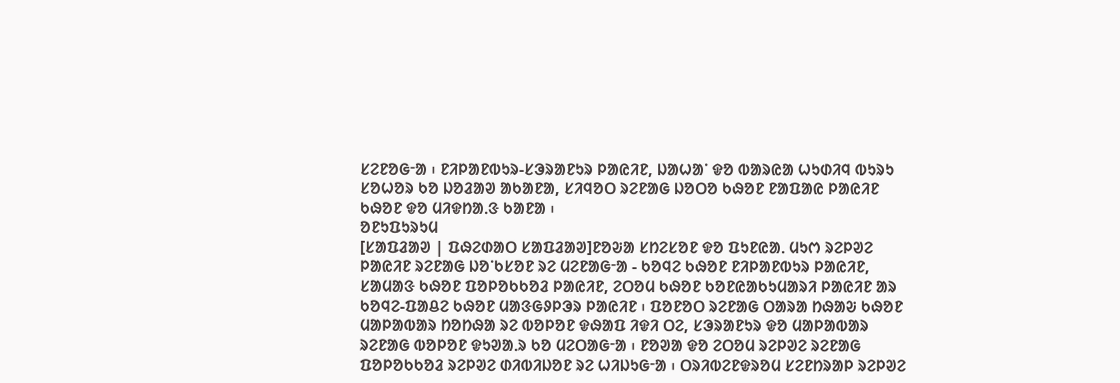ᱥᱮᱱᱚᱜᱼᱟ ᱾ ᱱᱤᱞᱟᱱᱵᱩᱨ-ᱥᱳᱨᱟᱱᱩᱨ ᱞᱟᱭᱤᱱ, ᱡᱟᱦᱟᱸ ᱫᱚ ᱵᱟᱨᱭᱟ ᱦᱩᱰᱤᱧ ᱵᱩᱨᱩ ᱥᱚᱦᱚᱨ ᱠᱚ ᱡᱚᱲᱟᱣ ᱟᱠᱟᱱᱟ, ᱥᱤᱧᱚᱛ ᱨᱮᱱᱟᱜ ᱡᱚᱛᱚ ᱠᱷᱚᱱ ᱱᱟᱯᱟᱭ ᱞᱟᱭᱤᱱ ᱠᱷᱚᱱ ᱫᱚ ᱢᱤᱫᱴᱟᱹᱝ ᱠᱟᱱᱟ ᱾
ᱚᱱᱩᱯᱩᱨᱩᱢ
[ᱥᱟᱯᱲᱟᱣ | ᱯᱷᱮᱰᱟᱛ ᱥᱟᱯᱲᱟᱣ]ᱱᱚᱶᱟ ᱥᱴᱮᱥᱚᱱ ᱫᱚ ᱯᱩᱱᱭᱟᱹ ᱢᱩᱬ ᱨᱮᱞᱣᱮ ᱞᱟᱭᱤᱱ ᱨᱮᱱᱟᱜ ᱡᱚᱸᱠᱥᱚᱱ ᱨᱮ ᱢᱮᱱᱟᱜᱼᱟ - ᱠᱚᱧᱮ ᱠᱷᱚᱱ ᱱᱤᱞᱟᱱᱵᱩᱨ ᱞᱟᱭᱤᱱ, ᱥᱟᱢᱟᱝ ᱠᱷᱚᱱ ᱯᱚᱞᱚᱠᱠᱚᱲ ᱞᱟᱭᱤᱱ, ᱮᱛᱚᱢ ᱠᱷᱚᱱ ᱠᱚᱱᱭᱟᱠᱩᱢᱟᱨᱤ ᱞᱟᱭᱤᱱ ᱟᱨ ᱠᱚᱧᱮ-ᱯᱟᱪᱮ ᱠᱷᱚᱱ ᱢᱟᱝᱜᱽᱞᱳᱨ ᱞᱟᱭᱤᱱ ᱾ ᱯᱚᱱᱚᱛ ᱨᱮᱱᱟᱜ ᱛᱟᱨᱟ ᱴᱷᱟᱶ ᱠᱷᱚᱱ ᱢᱟᱞᱟᱵᱟᱨ ᱴᱚᱴᱷᱟ ᱨᱮ ᱵᱚᱞᱚᱱ ᱫᱷᱟᱯ ᱤᱫᱤ ᱛᱮ, ᱥᱳᱨᱟᱱᱩᱨ ᱫᱚ ᱢᱟᱞᱟᱵᱟᱨ ᱨᱮᱱᱟᱜ ᱵᱚᱞᱚᱱ ᱫᱩᱣᱟᱹᱨ ᱠᱚ ᱢᱮᱛᱟᱜᱼᱟ ᱾ ᱱᱚᱣᱟ ᱫᱚ ᱮᱛᱚᱢ ᱨᱮᱞᱣᱮ ᱨᱮᱱᱟᱜ ᱯᱚᱞᱚᱠᱠᱚᱲ ᱨᱮᱞᱣᱮ ᱰᱤᱵᱤᱡᱚᱱ ᱨᱮ ᱦᱤᱡᱩᱜᱼᱟ ᱾ ᱛᱨᱤᱵᱮᱱᱫᱨᱚᱢ ᱥᱮᱱᱴᱨᱟᱞ ᱨᱮᱞᱣᱮ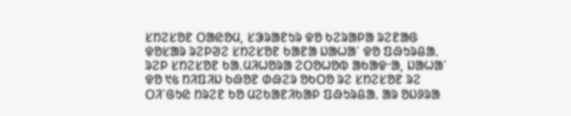ᱥᱴᱮᱥᱚᱱ ᱛᱟᱭᱚᱢ, ᱥᱳᱨᱟᱱᱩᱨ ᱫᱚ ᱠᱮᱨᱟᱞᱟ ᱨᱮᱱᱟᱜ ᱫᱚᱥᱟᱨ ᱨᱮᱞᱣᱮ ᱥᱴᱮᱥᱚᱱ ᱠᱟᱱᱟ ᱡᱟᱦᱟᱸ ᱫᱚ ᱯᱷᱩᱨᱪᱟᱹ ᱨᱮᱞ ᱥᱴᱮᱥᱚᱱ ᱠᱟᱹᱢᱤᱦᱚᱨᱟ ᱮᱛᱚᱦᱚᱵ ᱟᱠᱟᱫᱼᱟ, ᱡᱟᱦᱟᱸ ᱫᱚ ᱑᱕ ᱴᱤᱯᱤᱡ ᱠᱷᱚᱱ ᱰᱷᱮᱨ ᱚᱠᱛᱚ ᱨᱮ ᱥᱴᱮᱥᱚᱱ ᱨᱮ ᱛᱤᱸᱜᱩᱭ ᱴᱨᱮᱱ ᱠᱚ ᱢᱮᱠᱟᱱᱤᱠᱟᱞ ᱯᱷᱩᱨᱪᱟᱹ ᱟᱨ ᱚᱡᱽᱨᱟ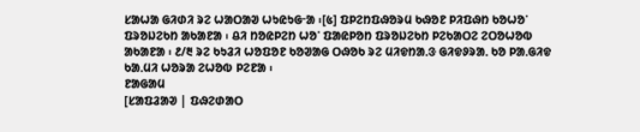ᱥᱟᱦᱟ ᱜᱤᱰᱤ ᱨᱮ ᱦᱟᱛᱟᱣ ᱦᱩᱭᱩᱜᱼᱟ ᱾[᱕] ᱯᱞᱮᱴᱯᱷᱚᱨᱢ ᱠᱷᱚᱱ ᱞᱤᱯᱷᱴ ᱠᱚᱦᱚᱸ ᱯᱨᱚᱡᱮᱠᱴ ᱟᱠᱟᱱᱟ ᱾ ᱪᱤ ᱴᱚᱭᱞᱮᱴ ᱦᱚᱸ ᱯᱟᱭᱞᱚᱴ ᱯᱨᱚᱡᱮᱠᱴ ᱞᱮᱠᱟᱛᱮ ᱮᱛᱚᱦᱚᱵ ᱟᱠᱟᱱᱟ ᱾ ᱒/᱓ ᱨᱮ ᱠᱩᱲᱤ ᱦᱚᱯᱚᱱ ᱠᱚᱣᱟᱜ ᱛᱷᱚᱠ ᱨᱮ ᱢᱤᱫᱴᱟᱹᱝ ᱜᱤᱫᱽᱨᱟᱹ ᱠᱚ ᱞᱟᱹᱜᱤᱫ ᱠᱟᱹᱢᱤ ᱦᱚᱨᱟ ᱮᱦᱚᱵ ᱞᱮᱱᱟ ᱾
ᱱᱟᱜᱟᱢ
[ᱥᱟᱯᱲᱟᱣ | ᱯᱷᱮᱰᱟᱛ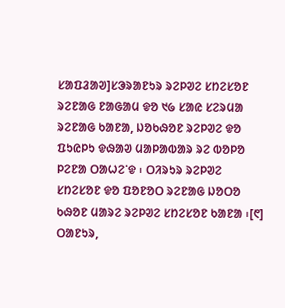ᱥᱟᱯᱲᱟᱣ]ᱥᱳᱨᱟᱱᱩᱨ ᱨᱮᱞᱣᱮ ᱥᱴᱮᱥᱚᱱ ᱨᱮᱱᱟᱜ ᱱᱟᱜᱟᱢ ᱫᱚ ᱑᱙ ᱥᱟᱭ ᱥᱮᱨᱢᱟ ᱨᱮᱱᱟᱜ ᱠᱟᱱᱟ, ᱡᱚᱠᱷᱚᱱ ᱨᱮᱞᱣᱮ ᱫᱚ ᱯᱩᱭᱞᱩ ᱫᱷᱟᱣ ᱢᱟᱞᱟᱵᱟᱨ ᱨᱮ ᱵᱚᱞᱚ ᱞᱮᱱᱟ ᱛᱟᱦᱮᱸᱫ ᱾ ᱛᱤᱨᱩᱨ ᱨᱮᱞᱣᱮ ᱥᱴᱮᱥᱚᱱ ᱫᱚ ᱯᱚᱱᱚᱛ ᱨᱮᱱᱟᱜ ᱡᱚᱛᱚ ᱠᱷᱚᱱ ᱢᱟᱨᱮ ᱨᱮᱞᱣᱮ ᱥᱴᱮᱥᱚᱱ ᱠᱟᱱᱟ ᱾[᱖] ᱛᱟᱱᱩᱨ,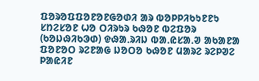ᱯᱚᱨᱚᱯᱯᱚᱱᱚᱱᱜᱚᱰᱤ ᱟᱨ ᱵᱚᱞᱞᱤᱠᱩᱱᱱᱩ ᱥᱴᱮᱥᱚᱱ ᱦᱚ ᱛᱤᱨᱩᱨ ᱠᱷᱚᱱ ᱵᱮᱯᱚᱨ (ᱠᱚᱡᱷᱤᱠᱳᱰ) ᱫᱷᱟᱹᱨᱤᱡ ᱵᱟᱹᱭᱥᱟᱹᱣ ᱟᱠᱟᱱᱟ ᱯᱚᱱᱚᱛ ᱨᱮᱱᱟᱜ ᱡᱚᱛᱚ ᱠᱷᱚᱱ ᱢᱟᱨᱮ ᱨᱮᱞᱣᱮ ᱞᱟᱭᱤᱱ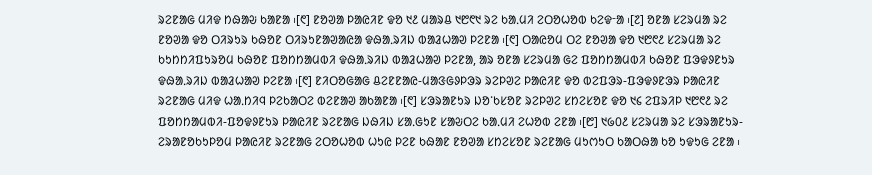ᱨᱮᱱᱟᱜ ᱢᱤᱫ ᱴᱷᱟᱶ ᱠᱟᱱᱟ ᱾[᱖] ᱱᱚᱣᱟ ᱞᱟᱭᱤᱱ ᱫᱚ ᱑᱒ ᱢᱟᱨᱪ ᱑᱘᱖᱑ ᱨᱮ ᱠᱟᱹᱢᱤ ᱮᱛᱚᱦᱚᱵ ᱠᱮᱫᱼᱟ ᱾[᱗] ᱚᱱᱟ ᱥᱮᱨᱢᱟ ᱨᱮ ᱱᱚᱣᱟ ᱫᱚ ᱛᱤᱨᱩᱨ ᱠᱷᱚᱱ ᱛᱤᱨᱩᱱᱟᱣᱟᱭᱟ ᱫᱷᱟᱹᱨᱤᱡ ᱵᱟᱲᱦᱟᱣ ᱞᱮᱱᱟ ᱾[᱖] ᱛᱟᱭᱚᱢ ᱛᱮ ᱱᱚᱣᱟ ᱫᱚ ᱑᱘᱖᱒ ᱥᱮᱨᱢᱟ ᱨᱮ ᱠᱩᱴᱴᱤᱯᱩᱨᱚᱢ ᱠᱷᱚᱱ ᱯᱚᱴᱴᱟᱢᱵᱤ ᱫᱷᱟᱹᱨᱤᱡ ᱵᱟᱲᱦᱟᱣ ᱞᱮᱱᱟ, ᱟᱨ ᱚᱱᱟ ᱥᱮᱨᱢᱟ ᱜᱮ ᱯᱚᱴᱴᱟᱢᱵᱤ ᱠᱷᱚᱱ ᱯᱳᱫᱽᱱᱩᱨ ᱫᱷᱟᱹᱨᱤᱡ ᱵᱟᱲᱦᱟᱣ ᱞᱮᱱᱟ ᱾[᱖] ᱱᱤᱛᱚᱜᱟᱜ ᱪᱮᱱᱱᱟᱭ-ᱢᱟᱝᱜᱽᱞᱳᱨ ᱨᱮᱞᱣᱮ ᱞᱟᱭᱤᱱ ᱫᱚ ᱵᱮᱯᱳᱨ-ᱯᱳᱫᱽᱱᱳᱨ ᱞᱟᱭᱤᱱ ᱨᱮᱱᱟᱜ ᱢᱤᱫ ᱦᱟᱹᱴᱤᱧ ᱞᱮᱠᱟᱛᱮ ᱵᱮᱱᱟᱣ ᱟᱠᱟᱱᱟ ᱾[᱖] ᱥᱳᱨᱟᱱᱩᱨ ᱡᱚᱸᱠᱥᱚᱱ ᱨᱮᱞᱣᱮ ᱥᱴᱮᱥᱚᱱ ᱫᱚ ᱑᱔ ᱮᱯᱨᱤᱞ ᱑᱘᱖᱒ ᱨᱮ ᱯᱚᱴᱴᱟᱢᱵᱤ-ᱯᱚᱫᱽᱱᱩᱨ ᱞᱟᱭᱤᱱ ᱨᱮᱱᱟᱜ ᱡᱷᱤᱡ ᱥᱟᱹᱜᱩᱱ ᱥᱟᱶᱛᱮ ᱠᱟᱹᱢᱤ ᱮᱦᱚᱵ ᱮᱱᱟ ᱾[᱘] ᱑᱙᱐᱒ ᱥᱮᱨᱢᱟ ᱨᱮ ᱥᱳᱨᱟᱱᱩᱨ-ᱮᱨᱟᱱᱚᱠᱩᱞᱚᱢ ᱞᱟᱭᱤᱱ ᱨᱮᱱᱟᱜ ᱮᱛᱚᱦᱚᱵ ᱦᱩᱭ ᱞᱮᱱ ᱠᱷᱟᱱ ᱱᱚᱣᱟ ᱥᱴᱮᱥᱚᱱ ᱨᱮᱱᱟᱜ ᱢᱩᱬᱩᱛ ᱠᱟᱛᱷᱟ ᱠᱚ ᱩᱫᱩᱜ ᱮᱱᱟ ᱾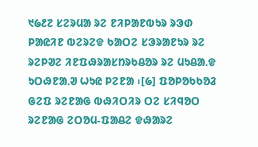᱑᱙᱒᱗ ᱥᱮᱨᱢᱟ ᱨᱮ ᱱᱤᱞᱟᱱᱵᱩᱨ ᱨᱳᱰ ᱞᱟᱭᱤᱱ ᱵᱮᱨᱮᱫ ᱠᱟᱛᱮ ᱥᱳᱨᱟᱱᱩᱨ ᱨᱮ ᱨᱮᱞᱣᱮ ᱤᱱᱯᱷᱨᱟᱥᱴᱨᱠᱪᱚᱨ ᱨᱮ ᱢᱩᱪᱟᱹᱫ ᱩᱛᱷᱱᱟᱹᱣ ᱦᱩᱭ ᱞᱮᱱᱟ ᱾[᱙] ᱯᱚᱞᱚᱠᱠᱚᱲ ᱜᱮᱯ ᱨᱮᱱᱟᱜ ᱵᱷᱤᱛᱤᱨ ᱛᱮ ᱥᱤᱧᱚᱛ ᱨᱮᱱᱟᱜ ᱮᱛᱚᱢ-ᱯᱟᱪᱮ ᱫᱷᱟᱨᱮ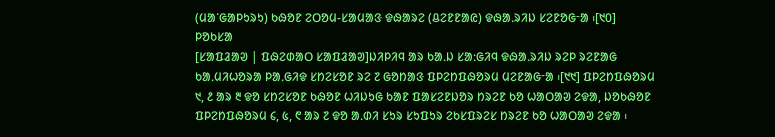(ᱢᱟᱸᱜᱟᱞᱩᱨᱩ) ᱠᱷᱚᱱ ᱮᱛᱚᱢ-ᱥᱟᱢᱟᱝ ᱫᱷᱟᱨᱮ (ᱪᱮᱱᱱᱟᱭ) ᱫᱷᱟᱹᱨᱤᱡ ᱥᱮᱱᱚᱜᱼᱟ ᱾[᱑᱐]
ᱞᱚᱠᱥᱟ
[ᱥᱟᱯᱲᱟᱣ | ᱯᱷᱮᱰᱟᱛ ᱥᱟᱯᱲᱟᱣ]ᱡᱤᱞᱤᱧ ᱟᱨ ᱠᱟᱹᱡ ᱥᱟᱺᱜᱤᱧ ᱫᱷᱟᱹᱨᱤᱡ ᱨᱮᱞ ᱨᱮᱱᱟᱜ ᱠᱟᱹᱢᱤᱦᱚᱨᱟ ᱞᱟᱹᱜᱤᱫ ᱥᱴᱮᱥᱚᱱ ᱨᱮ ᱗ ᱜᱚᱴᱟᱝ ᱯᱞᱮᱴᱯᱷᱚᱨᱢ ᱢᱮᱱᱟᱜᱼᱟ ᱾[᱑᱑] ᱯᱞᱮᱴᱯᱷᱚᱨᱢ ᱑, ᱒ ᱟᱨ ᱓ ᱫᱚ ᱥᱴᱮᱥᱚᱱ ᱠᱷᱚᱱ ᱦᱤᱡᱩᱜ ᱠᱟᱱ ᱯᱟᱥᱮᱱᱡᱚᱨ ᱴᱨᱮᱱ ᱠᱚ ᱦᱟᱛᱟᱣ ᱮᱫᱟ, ᱡᱚᱠᱷᱚᱱ ᱯᱞᱮᱴᱯᱷᱚᱨᱢ ᱔, ᱕, ᱖ ᱟᱨ ᱗ ᱫᱚ ᱟᱹᱰᱤ ᱥᱩᱨ ᱥᱩᱯᱩᱨ ᱮᱠᱥᱯᱨᱮᱥ ᱴᱨᱮᱱ ᱠᱚ ᱦᱟᱛᱟᱣ ᱮᱫᱟ ᱾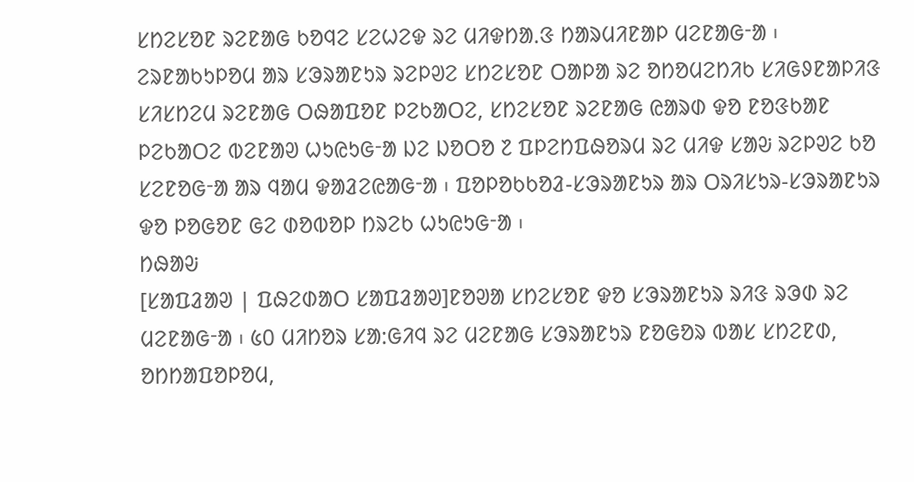ᱥᱴᱮᱥᱚᱱ ᱨᱮᱱᱟᱜ ᱠᱚᱧᱮ ᱥᱮᱦᱮᱫ ᱨᱮ ᱢᱤᱫᱴᱟᱹᱝ ᱴᱟᱨᱢᱤᱱᱟᱞ ᱢᱮᱱᱟᱜᱼᱟ ᱾ ᱮᱨᱱᱟᱠᱩᱞᱚᱢ ᱟᱨ ᱥᱳᱨᱟᱱᱩᱨ ᱨᱮᱞᱣᱮ ᱥᱴᱮᱥᱚᱱ ᱛᱟᱞᱟ ᱨᱮ ᱚᱴᱚᱢᱮᱴᱤᱠ ᱥᱤᱜᱽᱱᱟᱞᱤᱝ ᱥᱤᱥᱴᱮᱢ ᱨᱮᱱᱟᱜ ᱛᱷᱟᱯᱚᱱ ᱞᱮᱠᱟᱛᱮ, ᱥᱴᱮᱥᱚᱱ ᱨᱮᱱᱟᱜ ᱭᱟᱨᱰ ᱫᱚ ᱱᱚᱝᱠᱟᱱ ᱞᱮᱠᱟᱛᱮ ᱵᱮᱱᱟᱣ ᱦᱩᱭᱩᱜᱼᱟ ᱡᱮ ᱡᱚᱛᱚ ᱗ ᱯᱞᱮᱴᱯᱷᱚᱨᱢ ᱨᱮ ᱢᱤᱫ ᱥᱟᱶ ᱨᱮᱞᱣᱮ ᱠᱚ ᱥᱮᱱᱚᱜᱼᱟ ᱟᱨ ᱧᱟᱢ ᱫᱟᱲᱮᱭᱟᱜᱼᱟ ᱾ ᱯᱚᱞᱚᱠᱠᱚᱲ-ᱥᱳᱨᱟᱱᱩᱨ ᱟᱨ ᱛᱨᱤᱥᱩᱨ-ᱥᱳᱨᱟᱱᱩᱨ ᱫᱚ ᱞᱚᱜᱚᱱ ᱜᱮ ᱰᱚᱵᱚᱞ ᱴᱨᱮᱠ ᱦᱩᱭᱩᱜᱼᱟ ᱾
ᱴᱷᱟᱶ
[ᱥᱟᱯᱲᱟᱣ | ᱯᱷᱮᱰᱟᱛ ᱥᱟᱯᱲᱟᱣ]ᱱᱚᱣᱟ ᱥᱴᱮᱥᱚᱱ ᱫᱚ ᱥᱳᱨᱟᱱᱩᱨ ᱨᱤᱝ ᱨᱳᱰ ᱨᱮ ᱢᱮᱱᱟᱜᱼᱟ ᱾ ᱕᱐ ᱢᱤᱴᱚᱨ ᱥᱟᱺᱜᱤᱧ ᱨᱮ ᱢᱮᱱᱟᱜ ᱥᱳᱨᱟᱱᱩᱨ ᱱᱚᱜᱚᱨ ᱵᱟᱥ ᱥᱴᱮᱱᱰ, ᱚᱴᱴᱟᱯᱚᱞᱚᱢ,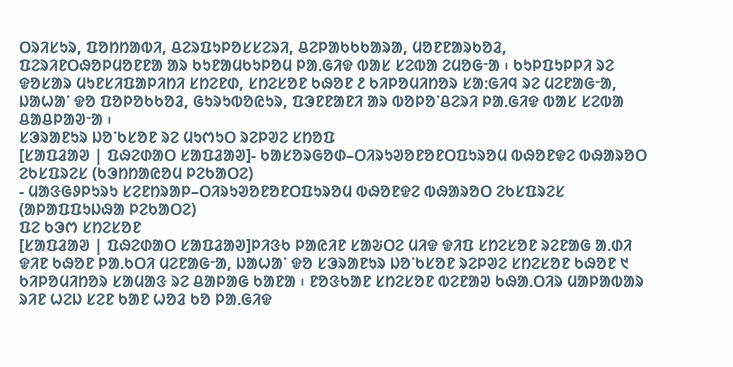ᱛᱨᱤᱥᱩᱨ, ᱯᱚᱴᱴᱟᱵᱤ, ᱪᱮᱨᱯᱩᱞᱚᱥᱥᱮᱨᱤ, ᱪᱮᱞᱟᱠᱠᱠᱟᱨᱟ, ᱢᱚᱱᱱᱟᱨᱠᱚᱲ, ᱯᱮᱨᱤᱱᱛᱷᱚᱞᱢᱚᱱᱱᱟ ᱟᱨ ᱠᱩᱱᱟᱢᱠᱩᱞᱚᱢ ᱞᱟᱹᱜᱤᱫ ᱵᱟᱥ ᱥᱮᱵᱟ ᱮᱢᱚᱜᱼᱟ ᱾ ᱠᱩᱞᱯᱩᱞᱞᱤ ᱨᱮ ᱫᱚᱥᱟᱨ ᱢᱩᱱᱥᱤᱯᱟᱞᱤᱴᱤ ᱥᱴᱮᱱᱰ, ᱥᱴᱮᱥᱚᱱ ᱠᱷᱚᱱ ᱒ ᱠᱤᱞᱚᱢᱤᱴᱚᱨ ᱥᱟᱺᱜᱤᱧ ᱨᱮ ᱢᱮᱱᱟᱜᱼᱟ, ᱡᱟᱦᱟᱸ ᱫᱚ ᱯᱚᱞᱚᱠᱠᱚᱲ, ᱜᱩᱨᱩᱵᱚᱭᱩᱨ, ᱯᱳᱱᱱᱟᱱᱤ ᱟᱨ ᱵᱚᱞᱚᱸᱪᱮᱨᱤ ᱞᱟᱹᱜᱤᱫ ᱵᱟᱥ ᱥᱮᱵᱟ ᱪᱟᱪᱞᱟᱣᱼᱟ ᱾
ᱥᱳᱨᱟᱱᱩᱨ ᱡᱚᱸᱠᱥᱚᱱ ᱨᱮ ᱢᱩᱬᱩᱛ ᱨᱮᱞᱣᱮ ᱥᱴᱚᱯ
[ᱥᱟᱯᱲᱟᱣ | ᱯᱷᱮᱰᱟᱛ ᱥᱟᱯᱲᱟᱣ]- ᱠᱟᱥᱚᱨᱜᱚᱰ–ᱛᱤᱨᱩᱣᱚᱱᱚᱱᱛᱯᱩᱨᱚᱢ ᱵᱷᱚᱱᱫᱮ ᱵᱷᱟᱨᱚᱛ ᱮᱠᱥᱯᱨᱮᱥ (ᱠᱳᱴᱴᱟᱭᱚᱢ ᱞᱮᱠᱟᱛᱮ)
- ᱢᱟᱝᱜᱽᱞᱩᱨᱩ ᱥᱮᱱᱴᱨᱟᱞ–ᱛᱤᱨᱩᱣᱚᱱᱚᱱᱛᱯᱩᱨᱚᱢ ᱵᱷᱚᱱᱫᱮ ᱵᱷᱟᱨᱚᱛ ᱮᱠᱥᱯᱨᱮᱥ (ᱟᱞᱟᱯᱯᱩᱡᱷᱟ ᱞᱮᱠᱟᱛᱮ)
ᱯᱮ ᱠᱳᱬ ᱥᱴᱮᱥᱚᱱ
[ᱥᱟᱯᱲᱟᱣ | ᱯᱷᱮᱰᱟᱛ ᱥᱟᱯᱲᱟᱣ]ᱞᱤᱝᱠ ᱞᱟᱭᱤᱱ ᱥᱟᱶᱛᱮ ᱢᱤᱫ ᱫᱤᱯ ᱥᱴᱮᱥᱚᱱ ᱨᱮᱱᱟᱜ ᱟᱹᱰᱤ ᱫᱤᱱ ᱠᱷᱚᱱ ᱞᱟᱹᱠᱛᱤ ᱢᱮᱱᱟᱜᱼᱟ, ᱡᱟᱦᱟᱸ ᱫᱚ ᱥᱳᱨᱟᱱᱩᱨ ᱡᱚᱸᱠᱥᱚᱱ ᱨᱮᱞᱣᱮ ᱥᱴᱮᱥᱚᱱ ᱠᱷᱚᱱ ᱑ ᱠᱤᱞᱚᱢᱤᱴᱚᱨ ᱥᱟᱢᱟᱝ ᱨᱮ ᱪᱟᱞᱟᱜ ᱠᱟᱱᱟ ᱾ ᱱᱚᱝᱠᱟᱱ ᱥᱴᱮᱥᱚᱱ ᱵᱮᱱᱟᱣ ᱠᱷᱟᱹᱛᱤᱨ ᱢᱟᱞᱟᱵᱟᱨ ᱨᱤᱱ ᱦᱮᱡ ᱥᱮᱱ ᱠᱟᱱ ᱦᱚᱲ ᱠᱚ ᱞᱟᱹᱜᱤᱫ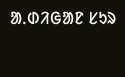ᱟᱹᱰᱤᱜᱟᱱ ᱥᱩᱨ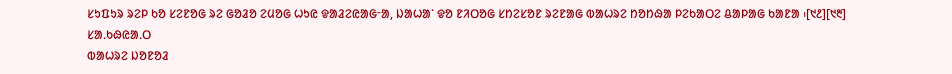ᱥᱩᱯᱩᱨ ᱨᱮᱞ ᱠᱚ ᱥᱮᱱᱚᱜ ᱨᱮ ᱜᱚᱲᱚ ᱮᱢᱚᱜ ᱦᱩᱭ ᱫᱟᱲᱮᱭᱟᱜᱼᱟ, ᱡᱟᱦᱟᱸ ᱫᱚ ᱱᱤᱛᱚᱜ ᱥᱴᱮᱥᱚᱱ ᱨᱮᱱᱟᱜ ᱵᱟᱦᱨᱮ ᱴᱚᱴᱷᱟ ᱞᱮᱠᱟᱛᱮ ᱪᱟᱞᱟᱜ ᱠᱟᱱᱟ ᱾[᱑᱒][᱑᱓]
ᱥᱟᱹᱠᱷᱭᱟᱹᱛ
ᱵᱟᱦᱨᱮ ᱡᱚᱱᱚᱲ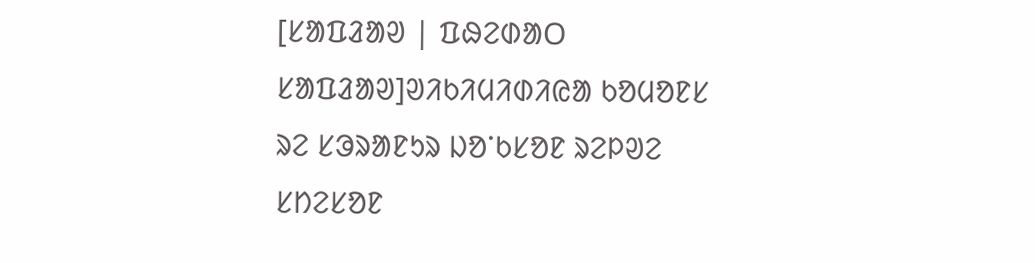[ᱥᱟᱯᱲᱟᱣ | ᱯᱷᱮᱰᱟᱛ ᱥᱟᱯᱲᱟᱣ]ᱣᱤᱠᱤᱢᱤᱰᱤᱭᱟ ᱠᱚᱢᱚᱱᱥ ᱨᱮ ᱥᱳᱨᱟᱱᱩᱨ ᱡᱚᱸᱠᱥᱚᱱ ᱨᱮᱞᱣᱮ ᱥᱴᱮᱥᱚᱱ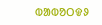ᱵᱟᱵᱚᱛᱫᱽ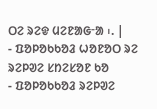ᱛᱮ ᱨᱮᱫ ᱢᱮᱱᱟᱜᱼᱟ ᱾. |
- ᱯᱚᱞᱚᱠᱠᱚᱲ ᱦᱚᱱᱚᱛ ᱨᱮ ᱨᱮᱞᱣᱮ ᱥᱴᱮᱥᱚᱱ ᱠᱚ
- ᱯᱚᱞᱚᱠᱠᱚᱲ ᱨᱮᱞᱣᱮ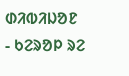ᱰᱤᱵᱤᱡᱚᱱ
- ᱠᱮᱨᱚᱞ ᱨᱮ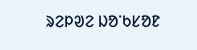ᱨᱮᱞᱣᱮ ᱡᱚᱸᱠᱥᱚᱱ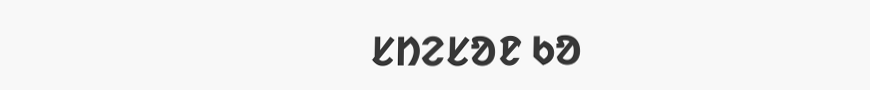ᱥᱴᱮᱥᱚᱱ ᱠᱚ